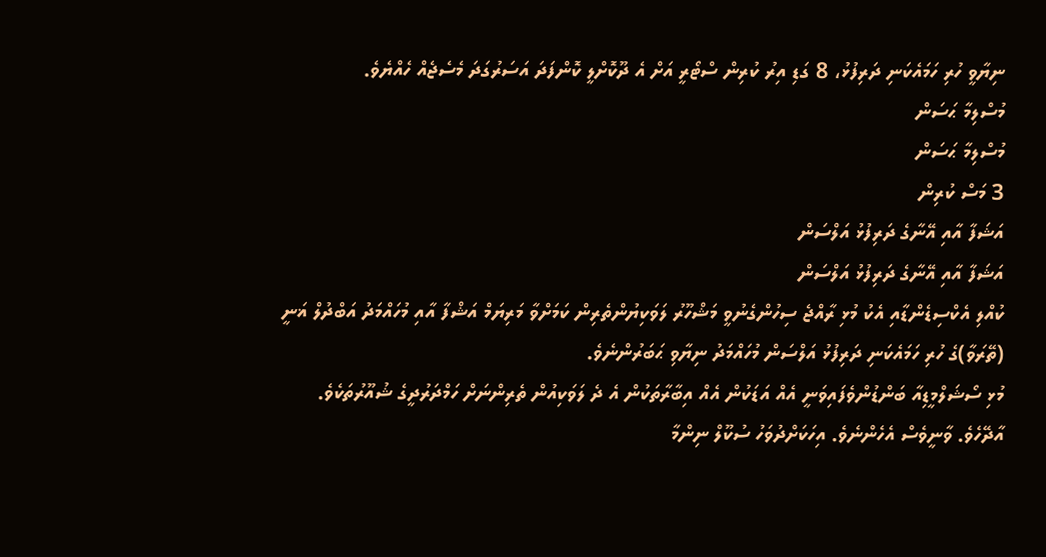ނިޔާވީ ހުރި ހަމައެކަނި ދަރިފުޅު، 8 ގަޑި އިރު ކުރިން ސްޓޯރީ އަށް އެ ދޫކޮށްލީ ކޮންފަދަ އަސަރުގަދަ މެސެޖެއް ހެއްޔެވެ.
މުސްލިމާ ޙަސަން
މުސްލިމާ ޙަސަން
3 މަސް ކުރިން
އަޝަފާ އާއި އޭނާގެ ދަރިފުޅު އަލްސަން
އަޝަފާ އާއި އޭނާގެ ދަރިފުޅު އަލްސަން
ކުއްލި އެކްސިޑެންޑާއި އެކު މުޅި ރާއްޖެ ސިހުންގެނުވީ މަޝްހޫރު ލަވަކިޔުންތެރިން ކަމަށްވާ މަރިޔަމް އަޝްފާ އާއި މުހައްމަދު އަބްދުލް ޣަނީ (ތޭރަވާ)ގެ ހުރި ހަމައެކަނި ދަރިފުޅު އަލްސަން މުހައްމަދު ނިޔާވި ޙަބަރުންނެވެ.
މުޅި ސޯޝަލްމީޑިއާ ބަންޑުންވެފައިވަނީ އެއް އަޑަކުން އެއް އިބާރާތަކުން އެ ދެ ލަވަކިއުން ތެރިންނަށް ހަމްދަރުދީގެ ޝުއޫރުތަކެވެ. އާދޭހެވެ. ވާނީވެސް އެހެންނެވެ. އިހަކަށްދުވަހު ސުކޫލް ނިންމާ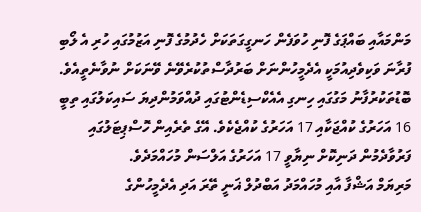މަންމައާއި ބައްޕަގެ ފޮނި ހުވަފެން ހަނގީގަތަކަށް ހެދުމުގެ ފޮނި އަޒުމުގައި ހުރި އެ ލޯބި ފުރާނަ ވަކިވެދިއުމަކީ އެދެމީހުންނަށް ބަރުދާސްތުކުރެވޭނެ ވޭނަކަށް ނުވާނެތީއެވެ. ބޮޑުތަކުރުފާނު މަގުގައި ހިނގި އެއެކްސިޑެންޓުގައި ދުއްވަމުންދިޔަ ސައިކަލުގައި ތިބީ 16 އަހަރުގެ ކުއްޖަކާއި 17 އަހަރުގެ ކުއްޖެކެވެ. އޭގެ ތެރެއިން ހޮސްޕިޓަލުގައި ފަރުވާދެމުން ދަނިކޮށް ނިޔާވީ 17 އަހަރުގެ އަލްސަން މުހައްމަދެވެ.
މަރިޔަމް އަޝްފާ އާއި މުހައްމަދު އަބްދުލް ޣަނީ ތޭރަ އަދި އެދެމީހުންގެ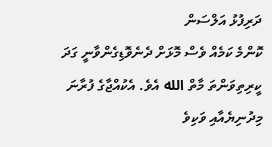ދަރިފުޅު އަލްސަން
ކޮންމެ ކަމެއް ވެސް މޮޅަށް ދެނެވޮޑިގެންވާނީ ގަދަ ކީރިތިވަންތަ މާތް الله އެވެ. އެކުއްޖާގެ ފުރާނަ މިދުނިޔެއާއި ވަކިވެ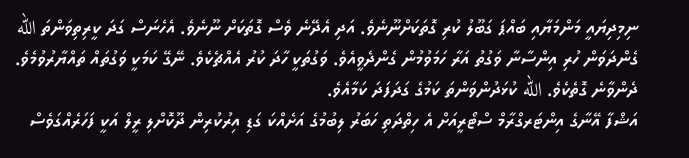ނިމިދިޔައީ މަންމަޔާއި ބައްޕަ ގަބޫލު ކުރި ގޮތަކަށްނޫނެވެ. އަދި އެދޭނެ ވެސް ގޮތަކަށް ނޫނެވެ. އެހެނަސް ގަދަ ކީރިތިވަންތަ الله ގެންދަވަން ހުރި އިންސާނާ ވަގުތު އަރާ ހަމަވުމުން ގެންދެވީއެވެ. ވަގުތަކީ ހާދަ ކުރު އެއްޗެކެވެ. ނޭގޭ ކަމަކީ ވަގުތައް ތައްޔާރުވުމެވެ. ދެންވާނެ ގޮތެކެވެ. الله ކުޅަދުންވަންތަ ކަމުގެ ގަދަފަދަ ކަމާއެވެ.
އަޝްފާ އޭނާގެ އިންޓަރގްރާމް ސްޓޯރީއަށް އެ ހިތްދަތި ހަބަރު ލިބުމުގެ އަށެއްކަ ގަޑި އިރުކުރިން ދޫކޮށްލި ރީލް އަކީ ފަހަރެއްގަވެސް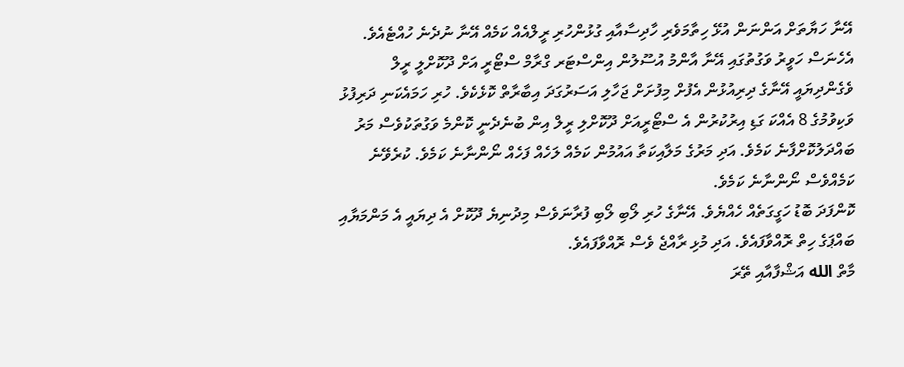އޭނާ ހަޔާތަށް އަންނަން އުޅޭ ހިތާމަވެރި ހާދިސާއާއި ގުޅުންހުރި ރީލްއެއް ކަމެއް އޭނާ ނުދެނެ ހުއްޓެއެވެ. އެހެނަސް ހަވީރު ވަގުތުގައި އޭނާ އާންމު އުސޫލުން އިންސްޓަރ ގްރާމް ސްޓޯރީ އަށް ދޫކޮށްލީ ރީލް ވެގެންދިޔައީ އޭނާގެ ދިރިއުޅުން އެފުށް މިފުށަށް ޖަހާލި އަސަރުގަދަ އިބާރާތް ކޮޅެކެވެ. ހުރި ހަމައެކަނި ދަރިފުޅު ވަކިވުމުގެ 8 އެއްކަ ގަޑި އިރުކުރުން އެ ސްޓޯރީއަށް ދޫކޮށްލި ރީލް އިން ބުނެދެނީ ކޮންމެ ވަގުތަކުވެސް މަރު ބައްދަލުކޮށްފާނެ ކަމެވެ. އަދި މަރުގެ މަލާއިކަތާ އައުމުން ކަމެއް ލަހެއް ފަހެއް ނޯންނާނެ ކަމެވެ. ކުރެވޭނެ ކަމެއްވެސް ނޯންނާނެ ކަމެވެ.
ކޮންފަދަ ބޮޑު ހަގީގަތެއް ހެއްޔެވެ. އޭނާގެ ހުރި ލޯބި ލޯބި ފުރާނަވެސް މިދުނިޔެ ދޫކޮށް އެ ދިޔައީ އެ މަންމަޔާއި ބައްޕަގެ ހިތް ރޮއްވާފައެވެ. އަދި މުޅި ރާއްޖެ ވެސް ރޮއްވާފައެވެ.
މާތް الله އަޝްފާއާއި ތޭރަ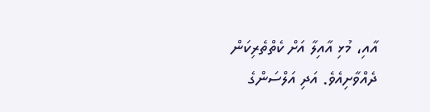އާއި، މުޅި އާއިލާ އަށް ކެތްތެރިކަން ދެއްވާށިއެވެ. އަދި އަލްސަންގެ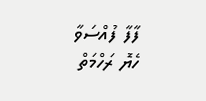ފާފާ ފުއްސަވާ ހެޔޮ ރަހްމަތް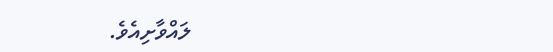ލައްވާށިއެވެ.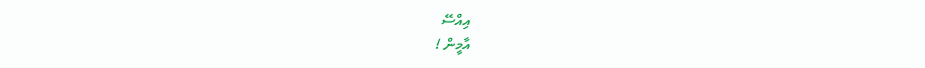އިއްސޭ
އާމީން !